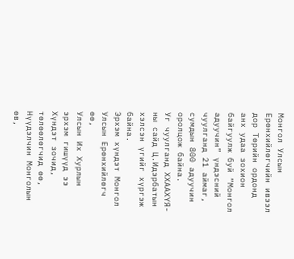Монгол Улсын Ерөнхийлөгчийн ивээл дор Төрийн ордонд анх удаа зохион байгуулж буй “Монгол адуучин” үндэсний чуулганд 21 аймаг, сумдын 800 адуучин оролцож байна.
Уг чуулганд ХХААХҮЯ-ны сайд Ц.Идэрбатын хэлсэн үгийг хүргэж байна.
Эрхэм хүндэт Монгол Улсын Ерөнхийлөгч өө,
Улсын Их Хурлын эрхэм гишүүд ээ
Хүндэт зочид, төлөөлөгчид өө,
Нүүдэлчин Монголын өв,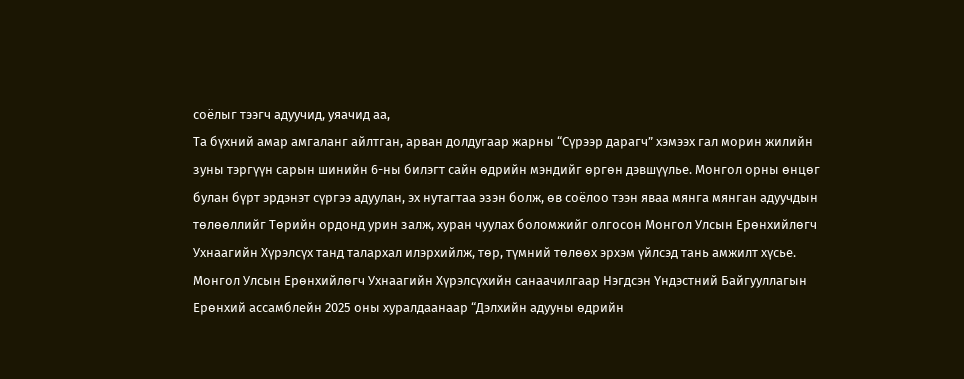соёлыг тээгч адуучид, уяачид аа,
Та бүхний амар амгаланг айлтган, арван долдугаар жарны “Сүрээр дарагч” хэмээх гал морин жилийн зуны тэргүүн сарын шинийн 6-ны билэгт сайн өдрийн мэндийг өргөн дэвшүүлье. Монгол орны өнцөг булан бүрт эрдэнэт сүргээ адуулан, эх нутагтаа эзэн болж, өв соёлоо тээн яваа мянга мянган адуучдын төлөөллийг Төрийн ордонд урин залж, хуран чуулах боломжийг олгосон Монгол Улсын Ерөнхийлөгч Ухнаагийн Хүрэлсүх танд талархал илэрхийлж, төр, түмний төлөөх эрхэм үйлсэд тань амжилт хүсье.
Монгол Улсын Ерөнхийлөгч Ухнаагийн Хүрэлсүхийн санаачилгаар Нэгдсэн Үндэстний Байгууллагын Ерөнхий ассамблейн 2025 оны хуралдаанаар “Дэлхийн адууны өдрийн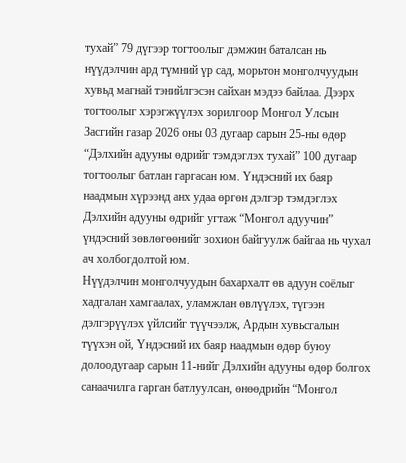тухай” 79 дүгээр тогтоолыг дэмжин баталсан нь нүүдэлчин ард түмний үр сад, морьтон монголчуудын хувьд магнай тэнийлгэсэн сайхан мэдээ байлаа. Дээрх тогтоолыг хэрэгжүүлэх зорилгоор Монгол Улсын Засгийн газар 2026 оны 03 дугаар сарын 25-ны өдөр “Дэлхийн адууны өдрийг тэмдэглэх тухай” 100 дугаар тогтоолыг батлан гаргасан юм. Үндэсний их баяр наадмын хүрээнд анх удаа өргөн дэлгэр тэмдэглэх Дэлхийн адууны өдрийг угтаж “Монгол адуучин” үндэсний зөвлөгөөнийг зохион байгуулж байгаа нь чухал ач холбогдолтой юм.
Нүүдэлчин монголчуудын бахархалт өв адуун соёлыг хадгалан хамгаалах, уламжлан өвлүүлэх, түгээн дэлгэрүүлэх үйлсийг түүчээлж, Ардын хувьсгалын түүхэн ой, Үндэсний их баяр наадмын өдөр буюу долоодугаар сарын 11-нийг Дэлхийн адууны өдөр болгох санаачилга гарган батлуулсан, өнөөдрийн “Монгол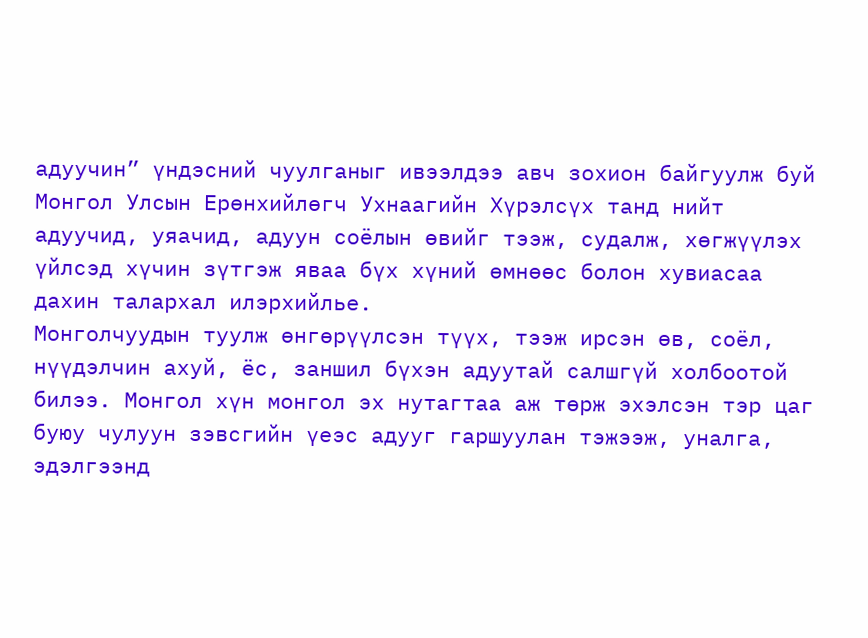адуучин” үндэсний чуулганыг ивээлдээ авч зохион байгуулж буй Монгол Улсын Ерөнхийлөгч Ухнаагийн Хүрэлсүх танд нийт адуучид, уяачид, адуун соёлын өвийг тээж, судалж, хөгжүүлэх үйлсэд хүчин зүтгэж яваа бүх хүний өмнөөс болон хувиасаа дахин талархал илэрхийлье.
Монголчуудын туулж өнгөрүүлсэн түүх, тээж ирсэн өв, соёл, нүүдэлчин ахуй, ёс, заншил бүхэн адуутай салшгүй холбоотой билээ. Монгол хүн монгол эх нутагтаа аж төрж эхэлсэн тэр цаг буюу чулуун зэвсгийн үеэс адууг гаршуулан тэжээж, уналга, эдэлгээнд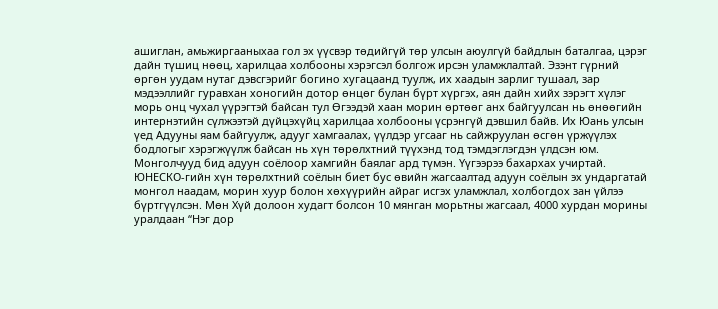ашиглан, амьжиргааныхаа гол эх үүсвэр төдийгүй төр улсын аюулгүй байдлын баталгаа, цэрэг дайн түшиц нөөц, харилцаа холбооны хэрэгсэл болгож ирсэн уламжлалтай. Эзэнт гүрний өргөн уудам нутаг дэвсгэрийг богино хугацаанд туулж, их хаадын зарлиг тушаал, зар мэдээллийг гуравхан хоногийн дотор өнцөг булан бүрт хүргэх, аян дайн хийх зэрэгт хүлэг морь онц чухал үүрэгтэй байсан тул Өгээдэй хаан морин өртөөг анх байгуулсан нь өнөөгийн интернэтийн сүлжээтэй дүйцэхүйц харилцаа холбооны үсрэнгүй дэвшил байв. Их Юань улсын үед Адууны яам байгуулж, адууг хамгаалах, үүлдэр угсааг нь сайжруулан өсгөн үржүүлэх бодлогыг хэрэгжүүлж байсан нь хүн төрөлхтний түүхэнд тод тэмдэглэгдэн үлдсэн юм.
Монголчууд бид адуун соёлоор хамгийн баялаг ард түмэн. Үүгээрээ бахархах учиртай. ЮНЕСКО-гийн хүн төрөлхтний соёлын биет бус өвийн жагсаалтад адуун соёлын эх ундаргатай монгол наадам, морин хуур болон хөхүүрийн айраг исгэх уламжлал, холбогдох зан үйлээ бүртгүүлсэн. Мөн Хүй долоон худагт болсон 10 мянган морьтны жагсаал, 4000 хурдан морины уралдаан “Нэг дор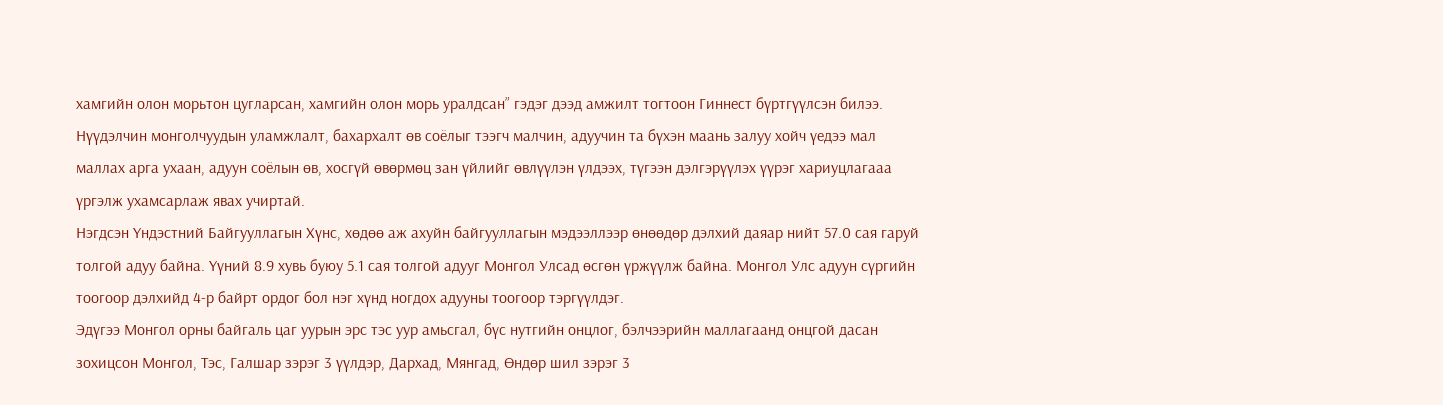хамгийн олон морьтон цугларсан, хамгийн олон морь уралдсан” гэдэг дээд амжилт тогтоон Гиннест бүртгүүлсэн билээ.
Нүүдэлчин монголчуудын уламжлалт, бахархалт өв соёлыг тээгч малчин, адуучин та бүхэн маань залуу хойч үедээ мал маллах арга ухаан, адуун соёлын өв, хосгүй өвөрмөц зан үйлийг өвлүүлэн үлдээх, түгээн дэлгэрүүлэх үүрэг хариуцлагааа үргэлж ухамсарлаж явах учиртай.
Нэгдсэн Үндэстний Байгууллагын Хүнс, хөдөө аж ахуйн байгууллагын мэдээллээр өнөөдөр дэлхий даяар нийт 57.0 сая гаруй толгой адуу байна. Үүний 8.9 хувь буюу 5.1 сая толгой адууг Монгол Улсад өсгөн үржүүлж байна. Монгол Улс адуун сүргийн тоогоор дэлхийд 4-р байрт ордог бол нэг хүнд ногдох адууны тоогоор тэргүүлдэг.
Эдүгээ Монгол орны байгаль цаг уурын эрс тэс уур амьсгал, бүс нутгийн онцлог, бэлчээрийн маллагаанд онцгой дасан зохицсон Монгол, Тэс, Галшар зэрэг 3 үүлдэр, Дархад, Мянгад, Өндөр шил зэрэг 3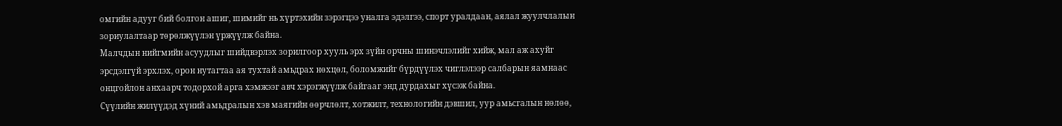омгийн адууг бий болгон ашиг, шимийг нь хүртэхийн зэрэгцээ уналга эдэлгээ, спорт уралдаан, аялал жуулчлалын зориулалтаар төрөлжүүлэн үржүүлж байна.
Малчдын нийгмийн асуудлыг шийдвэрлэх зорилгоор хууль эрх зүйн орчны шинэчлэлийг хийж, мал аж ахуйг эрсдэлгүй эрхлэх, орон нутагтаа ая тухтай амьдрах нөхцөл, боломжийг бүрдүүлэх чиглэлээр салбарын яамнаас онцгойлон анхаарч тодорхой арга хэмжээг авч хэрэгжүүлж байгааг энд дурдахыг хүсэж байна.
Сүүлийн жилүүдэд хүний амьдралын хэв маягийн өөрчлөлт, хотжилт, технологийн дэвшил, уур амьсгалын нөлөө,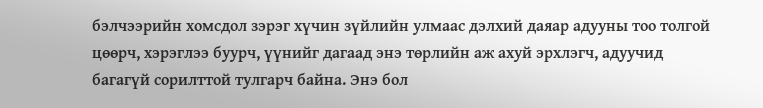бэлчээрийн хомсдол зэрэг хүчин зүйлийн улмаас дэлхий даяар адууны тоо толгой цөөрч, хэрэглээ буурч, үүнийг дагаад энэ төрлийн аж ахуй эрхлэгч, адуучид багагүй сорилттой тулгарч байна. Энэ бол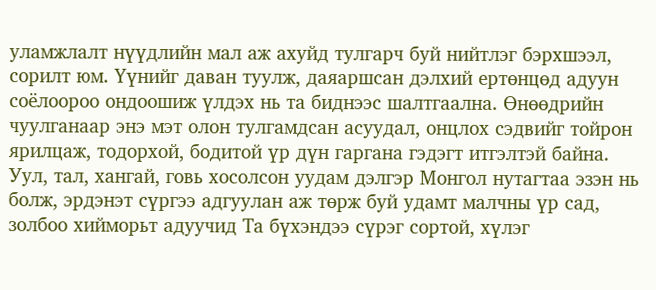уламжлалт нүүдлийн мал аж ахуйд тулгарч буй нийтлэг бэрхшээл, сорилт юм. Үүнийг даван туулж, даяаршсан дэлхий ертөнцөд адуун соёлоороо ондоошиж үлдэх нь та биднээс шалтгаална. Өнөөдрийн чуулганаар энэ мэт олон тулгамдсан асуудал, онцлох сэдвийг тойрон ярилцаж, тодорхой, бодитой үр дүн гаргана гэдэгт итгэлтэй байна.
Уул, тал, хангай, говь хосолсон уудам дэлгэр Монгол нутагтаа эзэн нь болж, эрдэнэт сүргээ адгуулан аж төрж буй удамт малчны үр сад, золбоо хийморьт адуучид Та бүхэндээ сүрэг сортой, хүлэг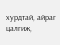хурдтай, айраг цалгиж,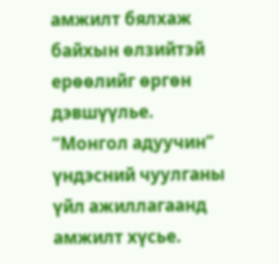амжилт бялхаж байхын өлзийтэй ерөөлийг өргөн дэвшүүлье.
“Монгол адуучин” үндэсний чуулганы үйл ажиллагаанд амжилт хүсье.